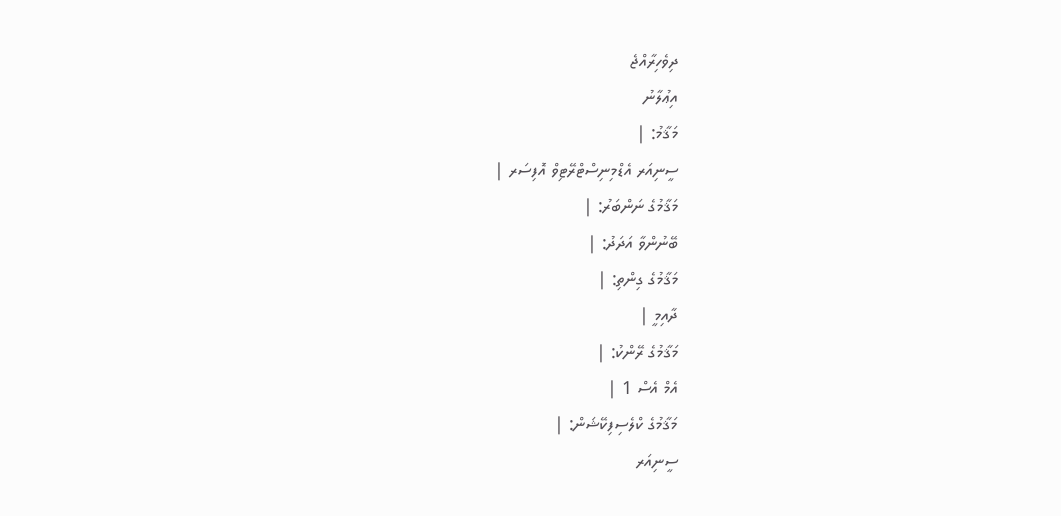ދިވެހިރާއްޖެ
އިޢުލާނު
މަޤާމު: |
ސީނިއަރ އެޑްމިނިސްޓްރޭޓިވް އޮފިސަރ |
މަޤާމުގެ ނަންބަރު: |
ބޭނުންވާ އަދަދު: |
މަޤާމުގެ ގިންތި: |
ދާއިމީ |
މަޤާމުގެ ރޭންކު: |
އެމް އެސް 1 |
މަޤާމުގެ ކްލެސިފިކޭޝަން: |
ސީނިއަރ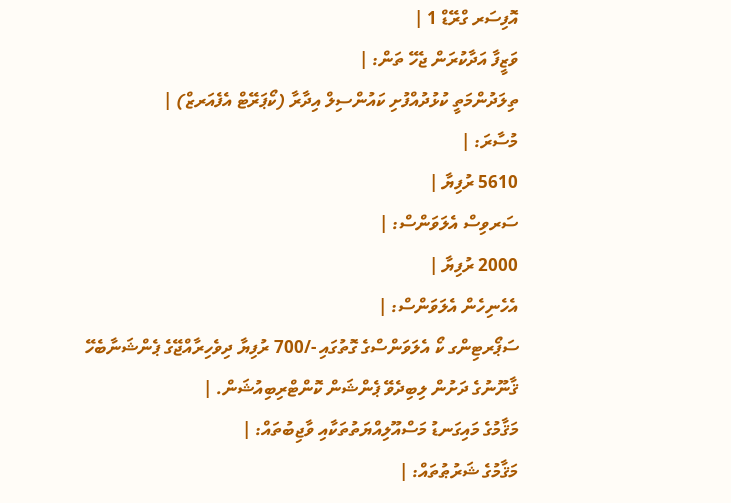އޮފިސަރ ގްރޭޑް 1 |
ވަޒީފާ އަދާކުރަން ޖެހޭ ތަން: |
ތިލަދުންމަތީ ކުޅުދުއްފުށި ކައުންސިލް އިދާރާ (ކޯޕަރޭޓް އެފެއަރޒް) |
މުސާރަ: |
5610 ރުފިޔާ |
ސަރވިސް އެލަވަންސް: |
2000 ރުފިޔާ |
އެހެނިހެން އެލަވަންސް: |
ސަޕޯރޓިންގ ކޯ އެލަވަންސްގެ ގޮތުގައި -/700 ރުފިޔާ ދިވެހިރާއްޖޭގެ ޕެންޝަނާބެހޭ ޤާނޫނުގެ ދަށުން ލިބިދެވޭ ޕެންޝަން ކޮންޓްރިބިއުޝަން. |
މަޤާމުގެ މައިގަނޑު މަސްއޫލިއްޔަތުތަކާއި ވާޖިބުތައް: |
މަޤާމުގެ ޝަރުޠުތައް: |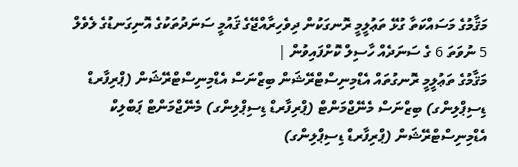މަޤާމުގެ މަސައްކަތާ ގުޅޭ ތަޢުލީމީ ރޮނގަކުން ދިވެހިރާއްޖޭގެ ޤައުމީ ސަނަދުތަކުގެ އޮނިގަނޑުގެ ލެވެލް 5 ނުވަތަ 6 ގެ ސަނަދެއް ހާސިލް ކޮށްފައިވުން |
މަޤާމުގެ ތަޢުލީމީ ރޮނގުތައް އެޑްމިނިސްޓްރޭޝަން ބިޒްނަސް އެޑްމިނިސްޓްރޭޝަން (ޕްރިފާރޑް ޑިސިޕްލިންގ) ބިޒްނަސް މެނޭޖްމަންޓް (ޕްރިފާރޑް ޑިސިޕްލިންގ) މެނޭޖްމަންޓް ޕަބްލިކް އެޑްމިނިސްޓްރޭޝަން (ޕްރިފާރޑް ޑިސިޕްލިންގ)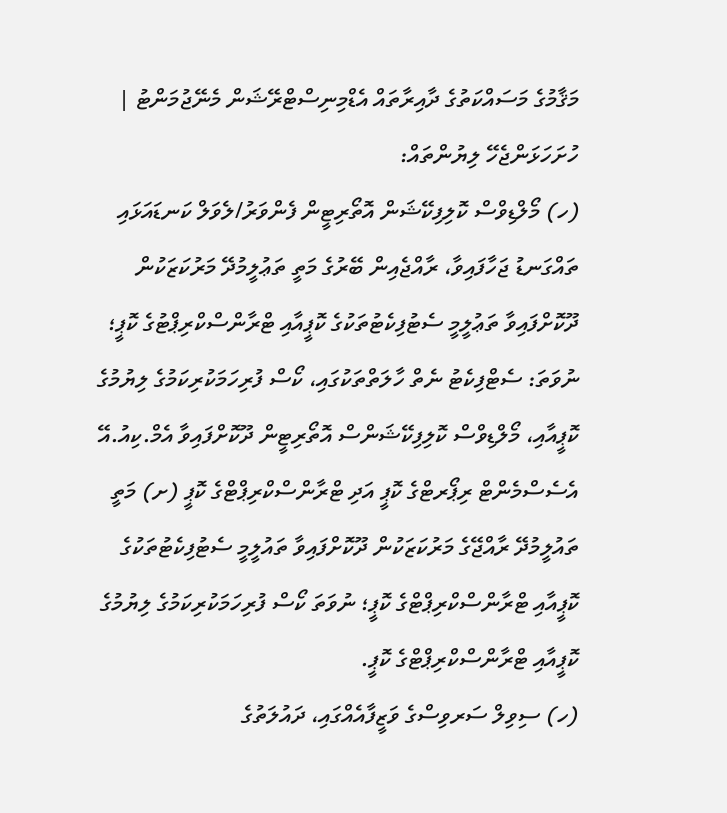މަޤާމުގެ މަސައްކަތުގެ ދާއިރާތައް އެޑްމިނިސްޓްރޭޝަން މެނޭޖުމަންޓު |
ހުށަހަޅަންޖެހޭ ލިޔުންތައް:
(ހ) މޯލްޑިވްސް ކޮލިފިކޭޝަން އޮތޯރިޓީން ފެންވަރު/ލެވަލް ކަނޑައަޅައި ތައްގަނޑު ޖަހާފައިވާ، ރާއްޖެއިން ބޭރުގެ މަތީ ތަޢުލީމުދޭ މަރުކަޒަކުން ދޫކޮށްފައިވާ ތަޢުލީމީ ސެޓުފިކެޓުތަކުގެ ކޮޕީއާއި ޓްރާންސްކްރިޕްޓުގެ ކޮޕީ؛ ނުވަތަ: ސެޓްފިކެޓު ނެތް ހާލަތްތަކުގައި، ކޯސް ފުރިހަމަކުރިކަމުގެ ލިޔުމުގެ ކޮޕީއާއި، މޯލްޑިވްސް ކޮލިފިކޭޝަންސް އޮތޯރިޓީން ދޫކޮށްފައިވާ އެމް.ކިއު.އޭ އެސެސްމެންޓް ރިޕޯރޓްގެ ކޮޕީ އަދި ޓްރާންސްކްރިޕްޓްގެ ކޮޕީ (ށ) މަތީ ތައުލީމުދޭ ރާއްޖޭގެ މަރުކަޒަކުން ދޫކޮށްފައިވާ ތައުލީމީ ސެޓުފިކެޓުތަކުގެ ކޮޕީއާއި ޓްރާންސްކްރިޕްޓްގެ ކޮޕީ؛ ނުވަތަ ކޯސް ފުރިހަމަކުރިކަމުގެ ލިޔުމުގެ ކޮޕީއާއި ޓްރާންސްކްރިޕްޓްގެ ކޮޕީ.
(ހ) ސިވިލް ސަރވިސްގެ ވަޒީފާއެއްގައި، ދައުލަތުގެ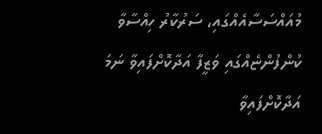މުއައްސަސާއެއްގައި، ސަރުކާރު ހިއްސާވާ ކުންފުންޏެއްގައި ވަޒީފާ އަދާކޮށްފައިވާ ނަމަ އަދާކޮށްފައިވާ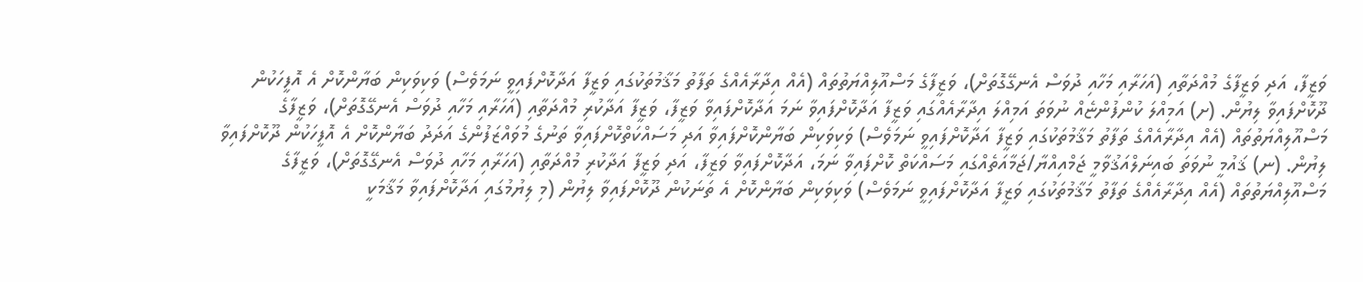ވަޒީފާ، އަދި ވަޒީފާގެ މުއްދަތާއި (އަހަރާއި މަހާއި ދުވަސް އެނގޭގޮތަށް)، ވަޒީފާގެ މަސްއޫލިއްޔަތުތައް (އެއް އިދާރާއެއްގެ ތަފާތު މަޤާމުތަކުގައި ވަޒީފާ އަދާކޮށްފައިވީ ނަމަވެސް) ވަކިވަކިން ބަޔާންކޮށް އެ އޮފީހަކުން ދޫކޮށްފައިވާ ލިޔުން. (ށ) އަމިއްލަ ކުންފުންޏެއް ނުވަތަ އަމިއްލަ އިދާރާއެއްގައި ވަޒީފާ އަދާކޮށްފައިވާ ނަމަ އަދާކޮށްފައިވާ ވަޒީފާ، ވަޒީފާ އަދާކުރި މުއްދަތާއި (އަހަރާއި މަހާއި ދުވަސް އެނގޭގޮތަށް)، ވަޒީފާގެ މަސްއޫލިއްޔަތުތައް (އެއް އިދާރާއެއްގެ ތަފާތު މަޤާމުތަކުގައި ވަޒީފާ އަދާކޮށްފައިވީ ނަމަވެސް) ވަކިވަކިން ބަޔާންކޮށްފައިވާ އަދި މަސައްކަތްކޮށްފައިވާ ތަނުގެ މުވައްޒަފުންގެ އަދަދު ބަޔާންކޮށް އެ އޮފީހަކުން ދޫކޮށްފައިވާ ލިޔުން. (ނ) ޤައުމީ ނުވަތަ ބައިނަލްއަޤުވާމީ ޖަމްއިއްޔާ/ޖަމާއަތެއްގައި މަސައްކަތް ކޮށްފައިވާ ނަމަ، އަދާކޮށްފައިވާ ވަޒީފާ، އަދި ވަޒީފާ އަދާކުރި މުއްދަތާއި (އަހަރާއި މަހާއި ދުވަސް އެނގޭގޮތަށް)، ވަޒީފާގެ މަސްއޫލިއްޔަތުތައް (އެއް އިދާރާއެއްގެ ތަފާތު މަޤާމުތަކުގައި ވަޒީފާ އަދާކޮށްފައިވީ ނަމަވެސް) ވަކިވަކިން ބަޔާންކޮށް އެ ތަނަކުން ދޫކޮށްފައިވާ ލިޔުން (މި ލިޔުމުގައި އަދާކޮށްފައިވާ މަޤާމަކީ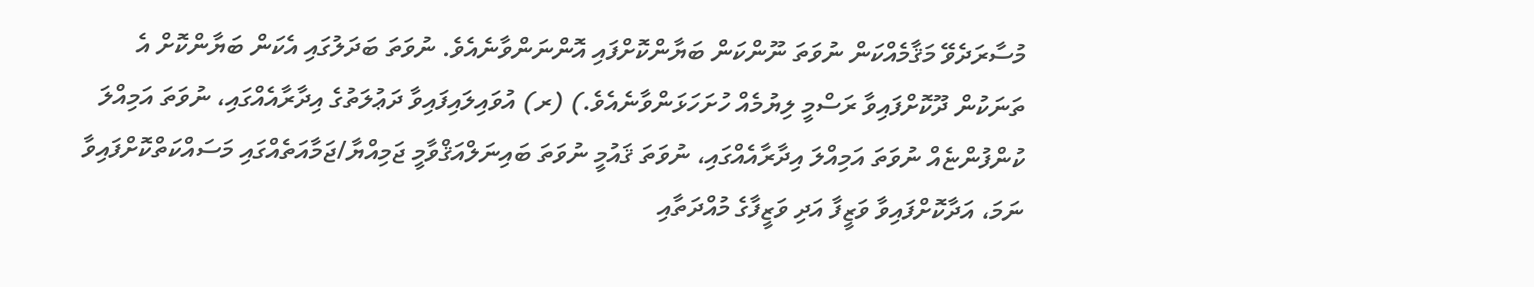މުސާރަދެވޭ މަޤާމެއްކަން ނުވަތަ ނޫންކަން ބަޔާންކޮށްފައި އޮންނަންވާނެއެވެ. ނުވަތަ ބަދަލުގައި އެކަން ބަޔާންކޮށް އެ ތަނަކުން ދޫކޮށްފައިވާ ރަސްމީ ލިޔުމެއް ހުށަހަޅަންވާނެއެވެ.) (ރ) އުވައިލައިފައިވާ ދަޢުލަތުގެ އިދާރާއެއްގައި، ނުވަތަ އަމިއްލަ ކުންފުންޏެއް ނުވަތަ އަމިއްލަ އިދާރާއެއްގައި، ނުވަތަ ޤައުމީ ނުވަތަ ބައިނަލްއަޤްވާމީ ޖަމިއްޔާ/ޖަމާއަތެއްގައި މަސައްކަތްކޮށްފައިވާ ނަމަ، އަދާކޮށްފައިވާ ވަޒީފާ އަދި ވަޒީފާގެ މުއްދަތާއި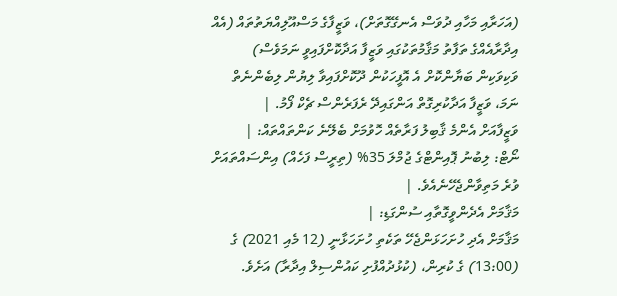(އަހަރާއި މަހާއި ދުވަސް އެނގޭގޮތަށް)، ވަޒީފާގެ މަސްއޫލިއްޔަތުތައް (އެއް އިދާރާއެއްގެ ތަފާތު މަޤާމުތަކުގައި ވަޒީފާ އަދާކޮށްފައިވީ ނަމަވެސް) ވަކިވަކިން ބަޔާންކޮށް އެ އޮފީހަކުން ދޫކޮށްފައިވާ ލިޔުން ލިބެންނެތް ނަމަ، ވަޒީފާ އަދާކުރިގޮތް އަންގައިދޭ ރެފަރެންސް ޗެކް ފޯމު. |
ވަޒީފާއަށް އެންމެ ޤާބިލު ފަރާތެއް ހޮވުމަށް ބެލޭނެ ކަންތައްތައް: |
ނޯޓް: ލިބުނު ޕޮއިންޓްގެ ޖުމްލަ 35% (ތިރީސް ފަހެއް) އިންސައްތައަށް ވުރެ މަތިވާންޖެހޭނެއެވެ. |
މަޤާމަށް އެދެންވީގޮތާއި ސުންގަޑި: |
މަޤާމަށް އެދި ހުށަހަޅަންޖެހޭ ތަކެތި ހުށަހަޅާނީ (12 މެއި 2021) ގެ (13:00) ގެ ކުރިން، (ކުޅުދުއްފުށި ކައުންސިލް އިދާރާ) އަށެވެ.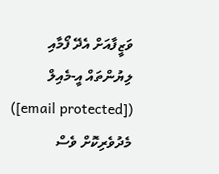ވަޒީފާއަށް އެދޭ ފޯމާއި ލިޔުންތައް އީ-މެއިލް ([email protected]) މެދުވެރިކޮށް ވެސް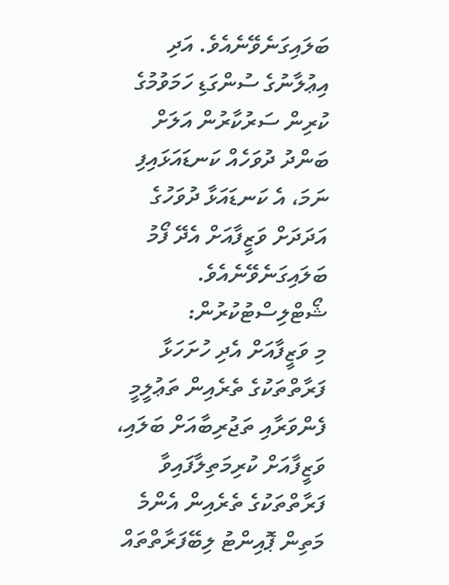ބަލައިގަނެވޭނެއެވެ. އަދި އިޢުލާނުގެ ސުންގަޑި ހަމަވުމުގެ ކުރިން ސަރުކާރުން އަލަށް ބަންދު ދުވަހެއް ކަނޑައަޅައިފި ނަމަ، އެ ކަނޑައަޅާ ދުވަހުގެ އަދަދަށް ވަޒީފާއަށް އެދޭ ފޯމު ބަލައިގަނެވޭނެއެވެ.
ޝޯޓްލިސްޓުކުރުން:
މި ވަޒީފާއަށް އެދި ހުށަހަޅާ ފަރާތްތަކުގެ ތެރެއިން ތަޢުލީމީ ފެންވަރާއި ތަޖުރިބާއަށް ބަލައި، ވަޒީފާއަށް ކުރިމަތިލާފައިވާ ފަރާތްތަކުގެ ތެރެއިން އެންމެ މަތިން ޕޮއިންޓު ލިބޭފަރާތްތައް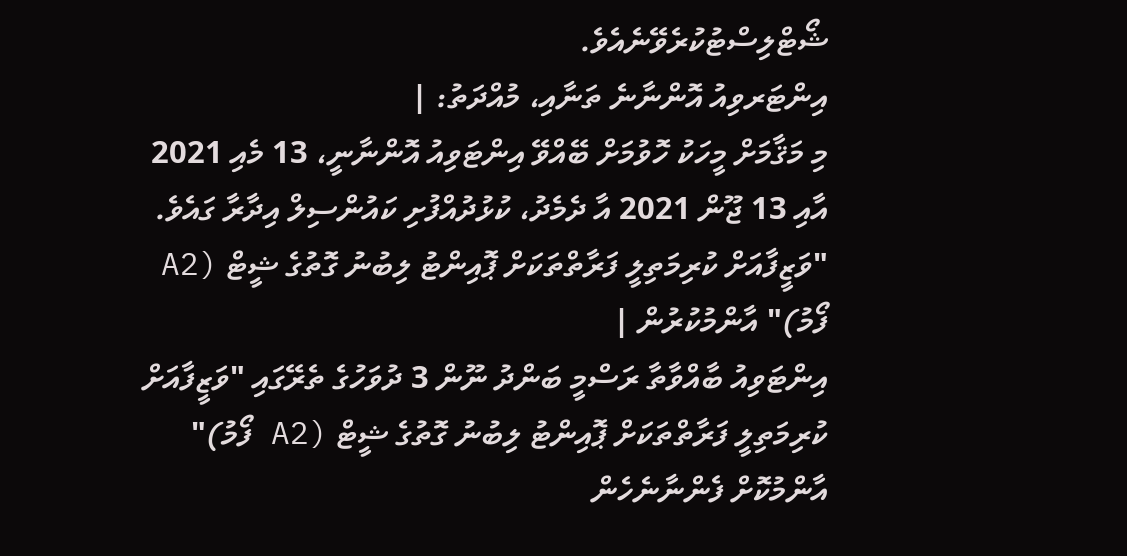ޝޯޓްލިސްޓުކުރެވޭނެއެވެ.
އިންޓަރވިއު އޮންނާނެ ތަނާއި، މުއްދަތު: |
މި މަޤާމަށް މީހަކު ހޮވުމަށް ބޭއްވޭ އިންޓަވިއު އޮންނާނީ، 13 މެއި 2021 އާއި 13 ޖޫން 2021 އާ ދެމެދު، ކުޅުދުއްފުށި ކައުންސިލް އިދާރާ ގައެވެ.
"ވަޒީފާއަށް ކުރިމަތިލީ ފަރާތްތަކަށް ޕޮއިންޓު ލިބުނު ގޮތުގެ ޝީޓް (A2 ފޯމު)" އާންމުކުރުން |
އިންޓަވިއު ބާއްވާތާ ރަސްމީ ބަންދު ނޫން 3 ދުވަހުގެ ތެރޭގައި "ވަޒީފާއަށް ކުރިމަތިލީ ފަރާތްތަކަށް ޕޮއިންޓު ލިބުނު ގޮތުގެ ޝީޓް (A2 ފޯމު)" އާންމުކޮށް ފެންނާނެހެން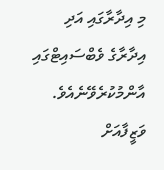މި އިދާރާގައި އަދި އިދާރާގެ ވެބްސައިޓްގައި އާންމުކުރެވޭނެއެވެ. ވަޒީފާއަށް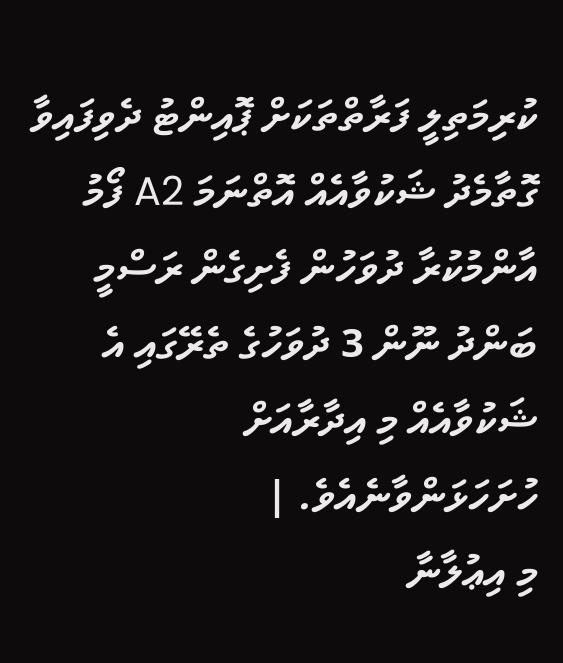ކުރިމަތިލީ ފަރާތްތަކަށް ޕޮއިންޓު ދެވިފައިވާ ގޮތާމެދު ޝަކުވާއެއް އޮތްނަމަ A2 ފޯމު އާންމުކުރާ ދުވަހުން ފެށިގެން ރަސްމީ ބަންދު ނޫން 3 ދުވަހުގެ ތެރޭގައި އެ ޝަކުވާއެއް މި އިދާރާއަށް ހުށަހަޅަންވާނެއެވެ. |
މި އިޢުލާނާ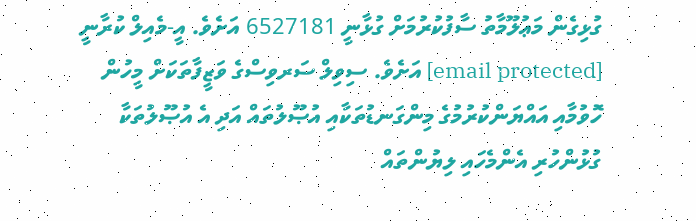ގުޅިގެން މަޢުލޫމާތު ސާފުކުރުމަށް ގުޅާނީ 6527181 އަށެވެ. އީ-މެއިލް ކުރާނީ [email protected] އަށެވެ. ސިވިލް ސަރވިސްގެ ވަޒީފާތަކަށް މީހުން ހޮވުމާއި އައްޔަންކުރުމުގެ މިންގަނޑުތަކާއި އުޞޫލުތައް އަދި އެ އުޞޫލުތަކާ ގުޅުންހުރި އެންމެހައި ލިޔުންތައް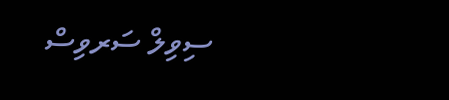ސިވިލް ސަރވިސް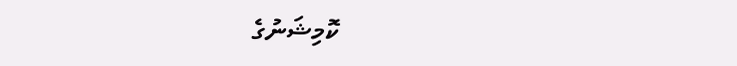ކޮމިޝަނުގެ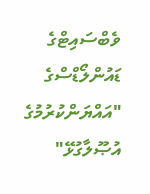ވެބްސައިޓްގެ ޑައުންލޯޑްސްގެ "އައްޔަންކުރުމުގެ އުޞޫލާގުޅޭ"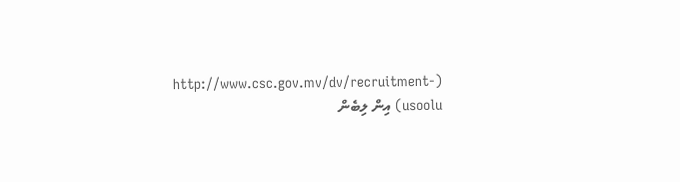(http://www.csc.gov.mv/dv/recruitment-usoolu) އިން ލިބެން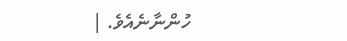ހުންނާނެއެވެ. |